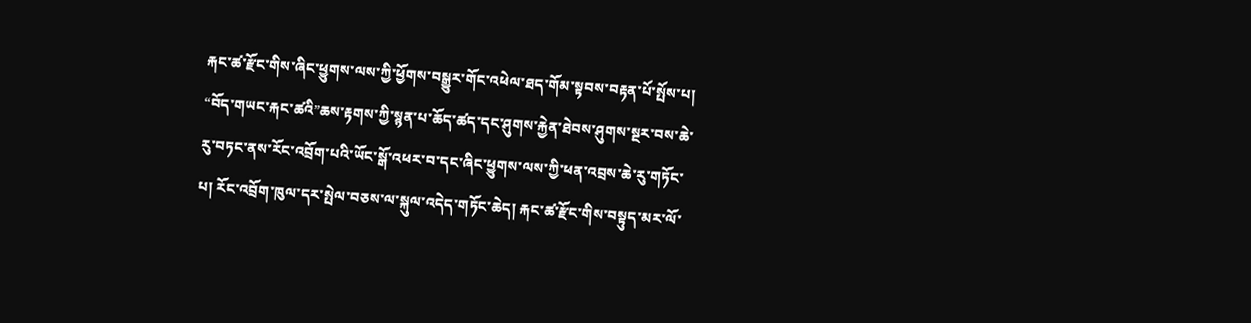རྐང་ཚ་རྫོང་གིས་ཞིང་ཕྱུགས་ལས་ཀྱི་ཕྱོགས་བསྒྱུར་གོང་འཕེལ་ཐད་གོམ་སྟབས་བརྟན་པོ་སྤོས་པ།
“བོད་གཡང་རྐང་ཚའི”ཆས་རྟགས་ཀྱི་སྙན་པ་ཆོད་ཚད་དང་ཤུགས་རྐྱེན་ཐེབས་ཤུགས་སྔར་བས་ཆེ་རུ་བཏང་ནས་རོང་འབྲོག་པའི་ཡོང་སྒོ་འཕར་བ་དང་ཞིང་ཕྱུགས་ལས་ཀྱི་ཕན་འབྲས་ཆེ་རུ་གཏོང་པ། རོང་འབྲོག་ཁུལ་དར་སྤེལ་བཅས་ལ་སྐུལ་འདེད་གཏོང་ཆེད། རྐང་ཚ་རྫོང་གིས་བསྟུད་མར་ལོ་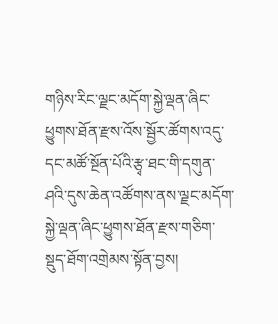གཉིས་རིང་ལྗང་མདོག་སྐྱེ་ལྡན་ཞིང་ཕྱུགས་ཐོན་རྫས་འོས་སྦྱོར་ཚོགས་འདུ་དང་མཚོ་སྔོན་པོའི་རྩྭ་ཐང་གི་དགུན་ཤའི་དུས་ཆེན་འཚོགས་ནས་ལྗང་མདོག་སྐྱེ་ལྡན་ཞིང་ཕྱུགས་ཐོན་རྫས་གཅིག་སྡུད་ཐོག་འགྲེམས་སྟོན་བྱས།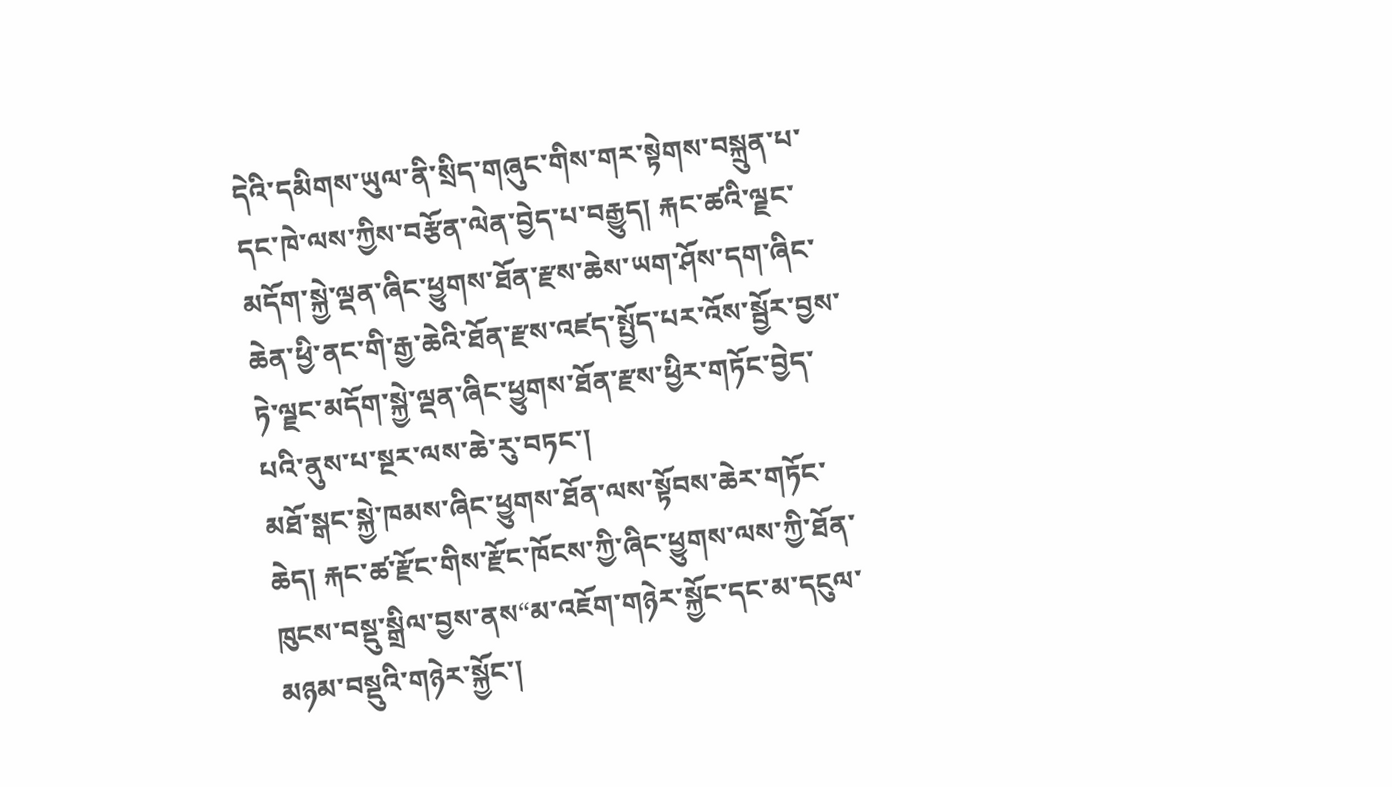དེའི་དམིགས་ཡུལ་ནི་སྲིད་གཞུང་གིས་གར་སྟེགས་བསྐྲུན་པ་དང་ཁེ་ལས་ཀྱིས་བརྩོན་ལེན་བྱེད་པ་བརྒྱུད། རྐང་ཚའི་ལྗང་མདོག་སྐྱེ་ལྡན་ཞིང་ཕྱུགས་ཐོན་རྫས་ཆེས་ཡག་ཤོས་དག་ཞིང་ཆེན་ཕྱི་ནང་གི་རྒྱ་ཆེའི་ཐོན་རྫས་འཛད་སྤྱོད་པར་འོས་སྦྱོར་བྱས་ཏེ་ལྗང་མདོག་སྐྱེ་ལྡན་ཞིང་ཕྱུགས་ཐོན་རྫས་ཕྱིར་གཏོང་བྱེད་པའི་ནུས་པ་སྔར་ལས་ཆེ་རུ་བཏང་།
མཐོ་སྒང་སྐྱེ་ཁམས་ཞིང་ཕྱུགས་ཐོན་ལས་སྟོབས་ཆེར་གཏོང་ཆེད། རྐང་ཚ་རྫོང་གིས་རྫོང་ཁོངས་ཀྱི་ཞིང་ཕྱུགས་ལས་ཀྱི་ཐོན་ཁུངས་བསྡུ་སྒྲིལ་བྱས་ནས“མ་འཇོག་གཉེར་སྐྱོང་དང་མ་དངུལ་མཉམ་བསྡུའི་གཉེར་སྐྱོང་།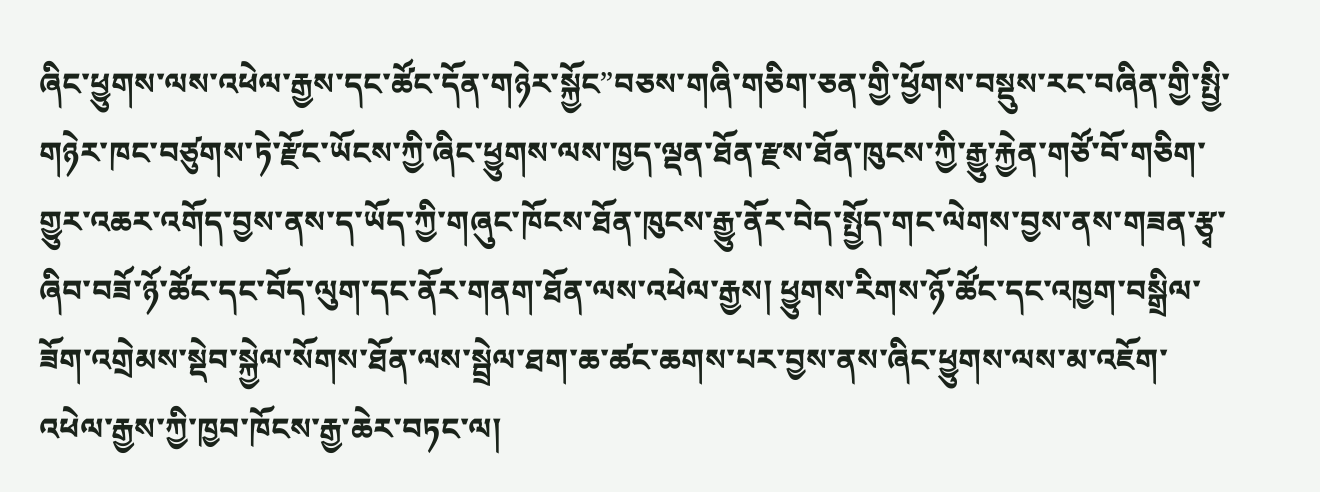ཞིང་ཕྱུགས་ལས་འཕེལ་རྒྱས་དང་ཚོང་དོན་གཉེར་སྐྱོང”བཅས་གཞི་གཅིག་ཅན་གྱི་ཕྱོགས་བསྡུས་རང་བཞིན་གྱི་སྤྱི་གཉེར་ཁང་བཙུགས་ཏེ་རྫོང་ཡོངས་ཀྱི་ཞིང་ཕྱུགས་ལས་ཁྱད་ལྡན་ཐོན་རྫས་ཐོན་ཁུངས་ཀྱི་རྒྱུ་རྐྱེན་གཙོ་བོ་གཅིག་གྱུར་འཆར་འགོད་བྱས་ནས་ད་ཡོད་ཀྱི་གཞུང་ཁོངས་ཐོན་ཁུངས་རྒྱུ་ནོར་བེད་སྤྱོད་གང་ལེགས་བྱས་ནས་གཟན་རྩྭ་ཞིབ་བཟོ་ཉོ་ཚོང་དང་བོད་ལུག་དང་ནོར་གནག་ཐོན་ལས་འཕེལ་རྒྱས། ཕྱུགས་རིགས་ཉོ་ཚོང་དང་འཁྱག་བསྒྲིལ་ཟོག་འགྲེམས་སྡེབ་སྐྱེལ་སོགས་ཐོན་ལས་སྦྲེལ་ཐག་ཆ་ཚང་ཆགས་པར་བྱས་ནས་ཞིང་ཕྱུགས་ལས་མ་འཇོག་འཕེལ་རྒྱས་ཀྱི་ཁྱབ་ཁོངས་རྒྱ་ཆེར་བཏང་ལ།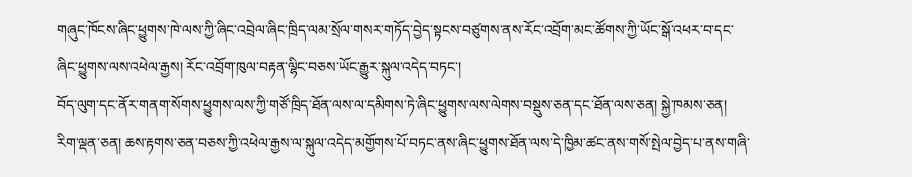གཞུང་ཁོངས་ཞིང་ཕྱུགས་ཁེ་ལས་ཀྱི་ཞིང་འབྲེལ་ཞིང་ཁྲིད་ལམ་སྲོལ་གསར་གཏོད་བྱེད་སྟངས་བཙུགས་ནས་རོང་འབྲོག་མང་ཚོགས་ཀྱི་ཡོང་སྒོ་འཕར་བ་དང་ཞིང་ཕྱུགས་ལས་འཕེལ་རྒྱས། རོང་འབྲོག་ཁུལ་བརྟན་ལྷིང་བཅས་ཡོང་རྒྱུར་སྐུལ་འདེད་བཏང་།
བོད་ལུག་དང་ནོར་གནག་སོགས་ཕྱུགས་ལས་ཀྱི་གཙོ་ཁྲིད་ཐོན་ལས་ལ་དམིགས་ཏེ་ཞིང་ཕྱུགས་ལས་ལེགས་བསྡུས་ཅན་དང་ཐོན་ལས་ཅན། སྐྱེ་ཁམས་ཅན། རིག་ལྡན་ཅན། ཆས་རྟགས་ཅན་བཅས་ཀྱི་འཕེལ་རྒྱས་ལ་སྐུལ་འདེད་མགྱོགས་པོ་བཏང་ནས་ཞིང་ཕྱུགས་ཐོན་ལས་དེ་ཁྱིམ་ཚང་ནས་གསོ་སྤེལ་བྱེད་པ་ནས་གཞི་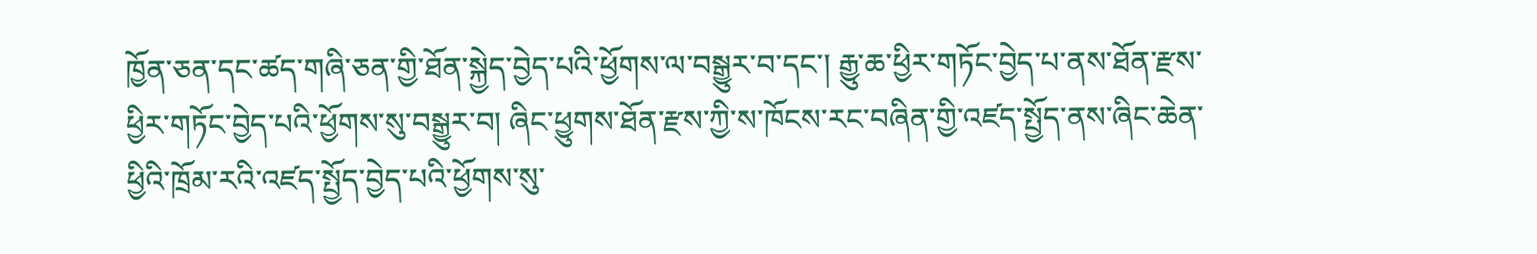ཁྱོན་ཅན་དང་ཚད་གཞི་ཅན་གྱི་ཐོན་སྐྱེད་བྱེད་པའི་ཕྱོགས་ལ་བསྒྱུར་བ་དང་། རྒྱུ་ཆ་ཕྱིར་གཏོང་བྱེད་པ་ནས་ཐོན་རྫས་ཕྱིར་གཏོང་བྱེད་པའི་ཕྱོགས་སུ་བསྒྱུར་བ། ཞིང་ཕྱུགས་ཐོན་རྫས་ཀྱི་ས་ཁོངས་རང་བཞིན་གྱི་འཛད་སྤྱོད་ནས་ཞིང་ཆེན་ཕྱིའི་ཁྲོམ་རའི་འཛད་སྤྱོད་བྱེད་པའི་ཕྱོགས་སུ་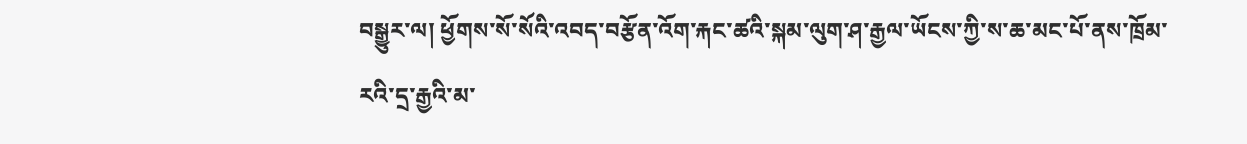བསྒྱུར་ལ། ཕྱོགས་སོ་སོའི་འབད་བརྩོན་འོག་རྐང་ཚའི་སྐམ་ལུག་ཤ་རྒྱལ་ཡོངས་ཀྱི་ས་ཆ་མང་པོ་ནས་ཁྲོམ་རའི་དྲ་རྒྱའི་མ་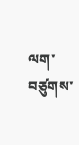ལག་བཙུགས་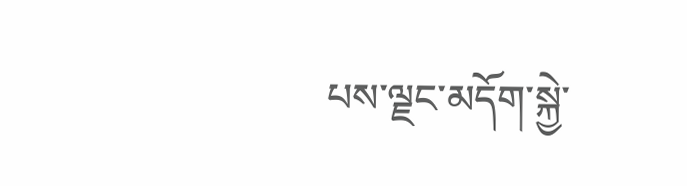པས་ལྗང་མདོག་སྐྱེ་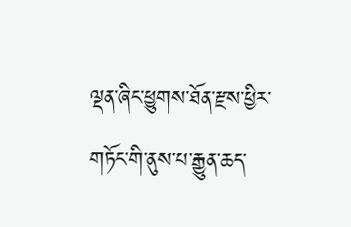ལྡན་ཞིང་ཕྱུགས་ཐོན་རྫས་ཕྱིར་གཏོང་གི་ནུས་པ་རྒྱུན་ཆད་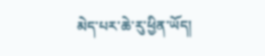མེད་པར་ཆེ་རུ་ཕྱིན་ཡོད།